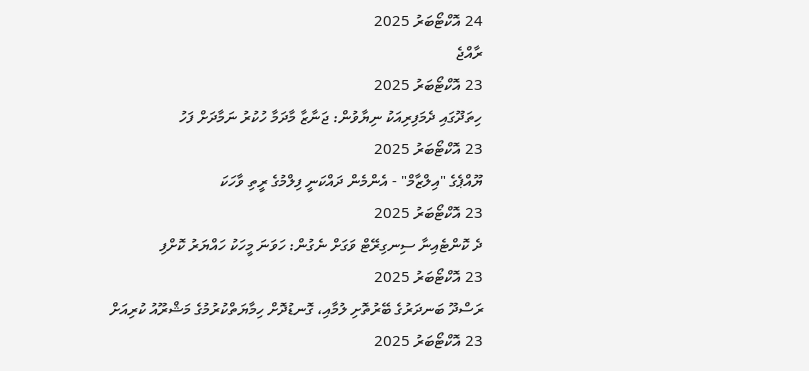24 އޮކްޓޯބަރު 2025
ރާއްޖެ
23 އޮކްޓޯބަރު 2025
ހިތަދޫގައި ދެމަފިރިއަކު ނިޔާވުން: ޖަނާޒާ މާދަމާ ހުކުރު ނަމާދަށް ފަހު
23 އޮކްޓޯބަރު 2025
ޔޫއްޕެގެ "އިލްޒާމް" - އެންމެން ދައްކަނީ ފިލްމުގެ ރީތި ވާހަކަ
23 އޮކްޓޯބަރު 2025
ދެ ކޮންޓެއިނާ ސިނގިރޭޓް ވަގަށް ނެގުން: ހަވަނަ މީހަކު ހައްޔަރު ކޮށްފި
23 އޮކްޓޯބަރު 2025
ރަސްދޫ ބަނދަރުގެ ބޭރުތޮށި ލުމާއި، ގޮނޑުދޮށް ހިމާޔަތްކުރުމުގެ މަޝްރޫއު ކުރިއަށް
23 އޮކްޓޯބަރު 2025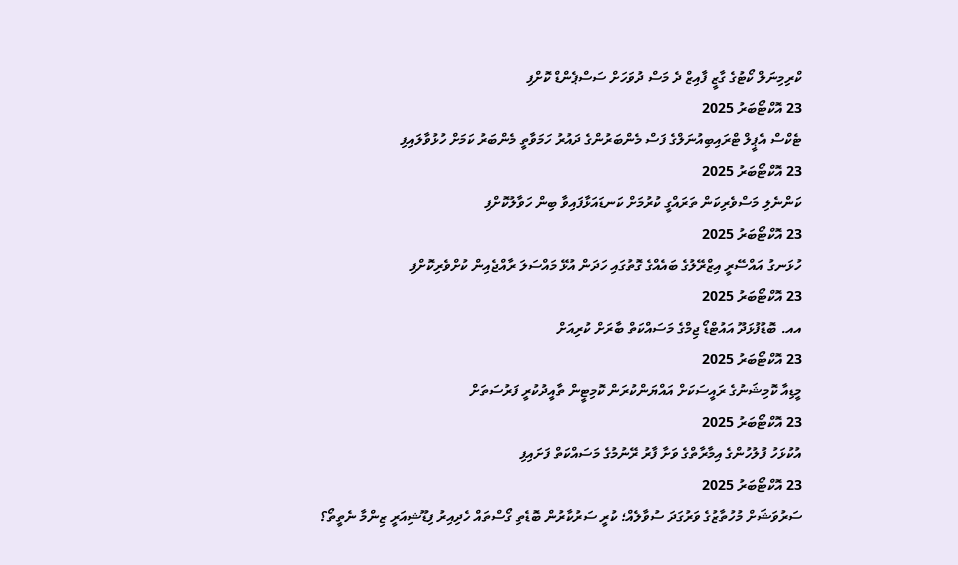ކްރިމިނަލް ކޯޓުގެ ގާޒީ ފާއިޒް ދެ މަސް ދުވަހަށް ސަސްޕެންޑް ކޮށްފި
23 އޮކްޓޯބަރު 2025
ޓެކްސް އެޕީލް ޓްރައިބިއުނަލްގެ ފަސް މެންބަރުންގެ ދައުރު ހަމަވާތީ މެންބަރު ކަމަށް ހުޅުވާލައިފި
23 އޮކްޓޯބަރު 2025
ކަންނެލި މަސްވެރިކަން ތަރައްގީ ކުރުމަށް ކަނޑައަޅާފައިވާ ބިން ހަވާލުކޮށްފި
23 އޮކްޓޯބަރު 2025
ހުޅަނގު އައްސޭރީ އިޒްރޭލުގެ ބައެއްގެ ގޮތުގައި ހަދަން އުޅޭ މައްސަލަ ރާއްޖެއިން ކުށްވެރިކޮށްފި
23 އޮކްޓޯބަރު 2025
އއ. ބޮޑުފުޅަދޫ އައުޓްޑޯ ޖިމްގެ މަސައްކަތް ބާރަށް ކުރިއަށް
23 އޮކްޓޯބަރު 2025
މީޑިއާ ކޮމިޝަނުގެ ރައީސަކަށް އައްޔަންކުރަން ކޮމިޓީން ތާއީދުކުރީ ފަރުސަތަށް
23 އޮކްޓޯބަރު 2025
އުކުޅަހު ފުލުހުންގެ އިމާރާތްގެ ވަށާ ފާރު ރޭނުމުގެ މަސައްކަތް ފަށައިފި
23 އޮކްޓޯބަރު 2025
ސަރުވަޝަށް މުހުތާޒުގެ ވަރުގަދަ ސުވާލެއް؛ ކުރީ ސަރުކާރުން ބޮޑެތި ގޯސްތައް ހެދިއިރު ފިޑޫޝިއަރީ ޒިންމާ ނެތީތޯ؟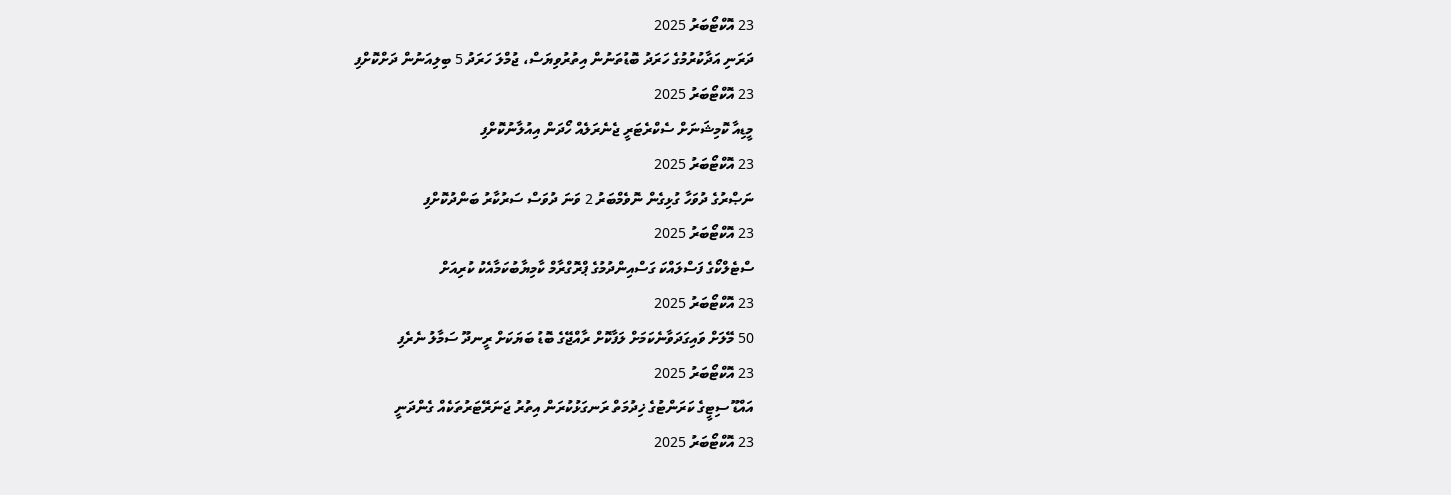23 އޮކްޓޯބަރު 2025
ދަރަނި އަދާކުރުމުގެ ހަރަދު ބޮޑުތަނުން އިތުރުވިޔަސް، ޖުމްލަ ހަރަދު 5 ބިލިއަނުން ދަށްކޮށްފި
23 އޮކްޓޯބަރު 2025
މީޑިއާ ކޮމިޝަނަށް ސެކްރެޓަރީ ޖެނެރަލެއް ހޯދަން އިއުލާނުކޮށްފި
23 އޮކްޓޯބަރު 2025
ނަޞްރުގެ ދުވަހާ ގުޅިގެން ނޮވެމްބަރު 2 ވަނަ ދުވަސް ސަރުކާރު ބަންދުކޮށްފި
23 އޮކްޓޯބަރު 2025
ސްޓެލްކޯގެ ފަސްލައްކަ ގަސްއިންދުމުގެ ޕްރޮގްރާމް ކާމިޔާބުކަމާއެކު ކުރިއަށް
23 އޮކްޓޯބަރު 2025
50 މޭލަށް ވައިގަދަވާނެކަމަށް ލަފާކޮށް ރާއްޖޭގެ ބޮޑު ބަޔަކަށް ރީނދޫ ސަމާލު ނެރެފި
23 އޮކްޓޯބަރު 2025
އައްޑޫ ސިޓީގެ ކަރަންޓުގެ ޚިދުމަތް ރަނގަޅުކުރަން އިތުރު ޖަނަރޭޓަރުތަކެއް ގެންދަނީ
23 އޮކްޓޯބަރު 2025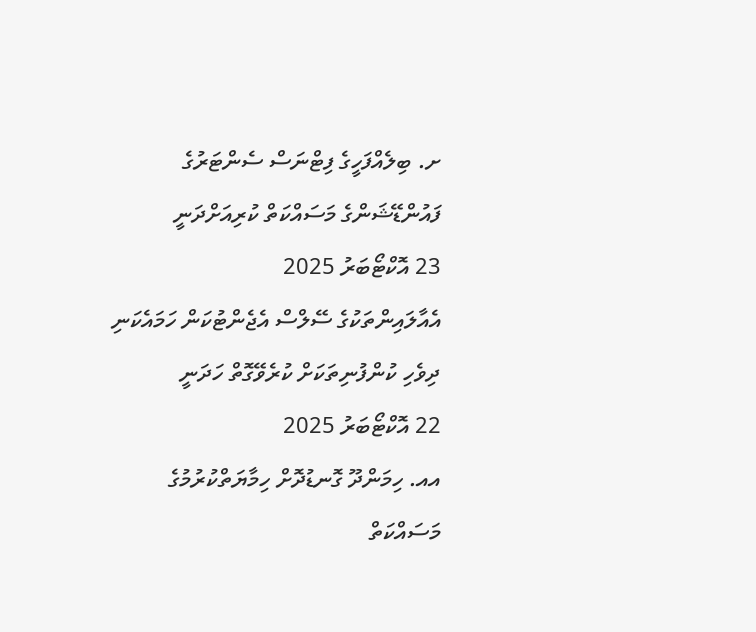ށ. ބިލެއްފަހީގެ ފިޓްނަސް ސެންޓަރުގެ ފައުންޑޭޝަންގެ މަސައްކަތް ކުރިއަށްދަނީ
23 އޮކްޓޯބަރު 2025
އެއާލައިންތަކުގެ ސޭލްސް އެޖެންޓުކަން ހަމައެކަނި ދިވެހި ކުންފުނިތަކަށް ކުރެވޭގޮތް ހަދަނީ
22 އޮކްޓޯބަރު 2025
އއ. ހިމަންދޫ ގޮނޑުދޮށް ހިމާޔަތްކުރުމުގެ މަސައްކަތް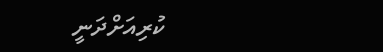ކުރިއަށްދަނީ